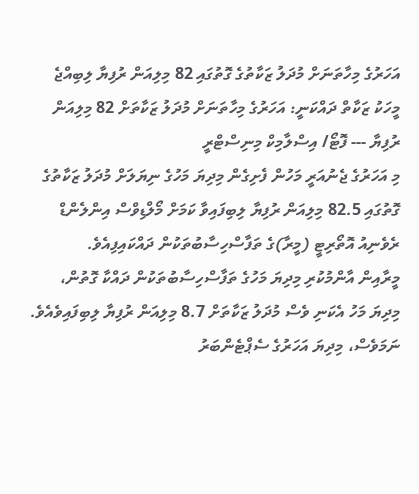އަހަރުގެ މިހާތަނަށް މުދަލު ޒަކާތުގެ ގޮތުގައި 82 މިލިއަން ރުފިޔާ ލިބިއްޖެ
މީހަކު ޒަކާތް ދައްކަނީ: އަހަރުގެ މިހާތަނަށް މުދަލު ޒަކާތަށް 82 މިލިއަން ރުފިޔާ --- ފޮޓޯ/ އިސްލާމިކް މިނިސްޓްރީ
މި އަހަރުގެ ޖެނުއަރީ މަހުން ފެށިގެން މިދިޔަ މަހުގެ ނިޔަލަށް މުދަލު ޒަކާތުގެ ގޮތުގައި 82.5 މިލިއަން ރުފިޔާ ލިބިފައިވާ ކަމަށް މޯލްޑިވްސް އިންލެންޑް ރެވެނިއު އޮތޯރިޓީ (މީރާ)ގެ ތަފާސްހިސާބުތަކުން ދައްކައިފިއެވެ.
މީރާއިން އާންމުކުރި މިދިޔަ މަހުގެ ތަފާސްހިސާބުތަކުން ދައްކާ ގޮތުން، މިދިޔަ މަހު އެކަނި ވެސް މުދަލު ޒަކާތަށް 8.7 މިލިއަން ރުފިޔާ ލިބިފައިވެއެވެ. ނަމަވެސް، މިދިޔަ އަހަރުގެ ސެޕްޓެންބަރު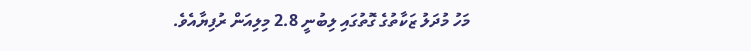މަހު މުދަލު ޒަކާތުގެ ގޮތުގައި ލިބުނީ 2.8 މިލިއަން ރުފިޔާއެވެ.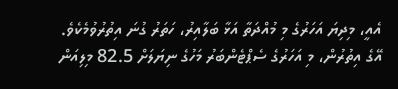އެއީ، މިދިޔަ އަހަރުގެ މި މުއްދަތާ އަޅާ ބަލާއިރު، ހަތަރު ގުނަ އިތުރުވުމެކެވެ.
އޭގެ އިތުރުން، މި އަހަރުގެ ސެޕްޓެންބަރު މަހުގެ ނިޔަލަށް 82.5 މިލިއަން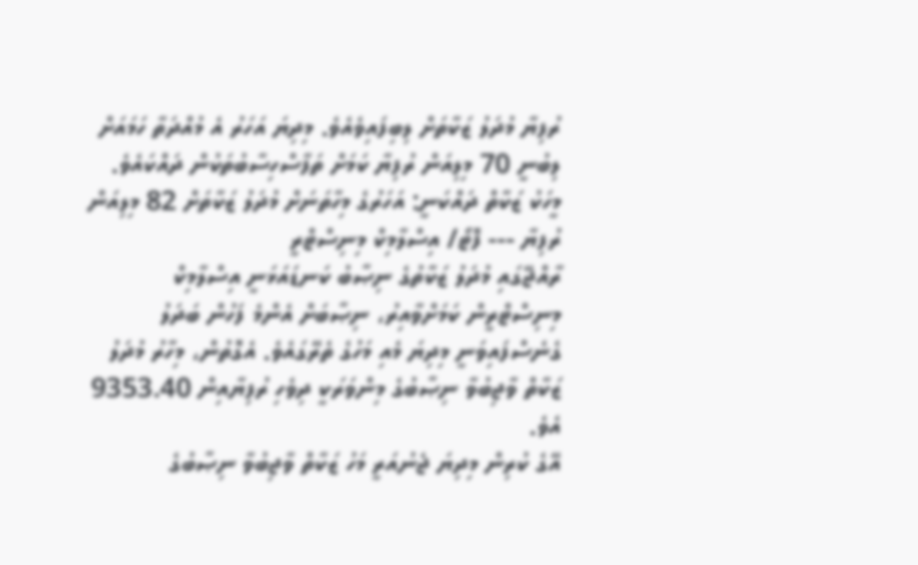ރުފިޔާ މުދަލު ޒަކާތަށް ލިބިފައިވެއެވެ. މިދިޔަ އަހަރު އެ މުއްދަތާ ހަމައަށް ލިބުނީ 70 މިލިއަން ރުފިޔާ ކަމަށް ތަފާސްހިސާބުތަކުން ދައްކައެވެ.
މީހަކު ޒަކާތް ދައްކަނީ: އަހަރުގެ މިހާތަނަށް މުދަލު ޒަކާތަށް 82 މިލިއަން ރުފިޔާ --- ފޮޓޯ/ އިސްލާމިކް މިނިސްޓްރީ
ރާއްޖޭގައި މުދަލު ޒަކާތުގެ ނިޞާބު ކަނޑައަޅަނީ އިސްލާމިކް މިނިސްޓްރީން ކަމަށްވާއިރު، ނިޞާބަށް އެންމެ ފަހުން ބަދަލު ގެނެސްފައިވަނީ މިދިޔަ މެއި މަހުގެ ތެރޭގައެވެ. އެގޮތުން، މިހާރު މުދަލު ޒަކާތް ވާޖިބުވާ ނިޞާބުގެ މިންވަރަކީ ދިވެހި ރުފިޔާއިން 9353.40 އެވެ.
އޭގެ ކުރިން މިދިޔަ ޖެނުއަރީ މަހު ޒަކާތް ވާޖިބުވާ ނިޞާބުގެ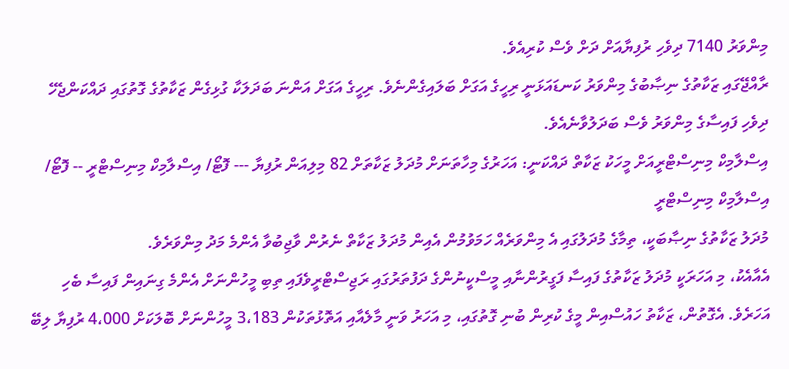މިންވަރު 7140 ދިވެހި ރުފިޔާއަށް ދަށް ވެސް ކުރިއެވެ.
ރާއްޖޭގައި ޒަކާތުގެ ނިޞާބުގެ މިންވަރު ކަނޑައަޅަނީ ރިހީގެ އަގަށް ބަލައިގެންނެވެ. ރިހީގެ އަގަށް އަންނަ ބަދަލަކާ ގުޅިގެން ޒަކާތުގެ ގޮތުގައި ދައްކަންޖެހޭ ދިވެހި ފައިސާގެ މިންވަރު ވެސް ބަދަލުވާނެއެވެ.
އިސްލާމިކް މިނިސްޓްރީއަށް މީހަކު ޒަކާތް ދައްކަނީ: އަހަރުގެ މިހާތަނަށް މުދަލު ޒަކާތަށް 82 މިލިއަން ރުފިޔާ --- ފޮޓޯ/ އިސްލާމިކް މިނިސްޓްރީ -- ފޮޓޯ/ އިސްލާމިކް މިނިސްޓްރީ
މުދަލު ޒަކާތުގެ ނިޞާބަކީ، ތިމާގެ މުދަލުގައި އެ މިންވަރެއް ހަމަވުމުން އެއިން މުދަލު ޒަކާތް ނެރުން ވާޖިބުވާ އެންމެ މަދު މިންވަރެވެ.
އެއާއެކު، މި އަހަރަކީ މުދަލު ޒަކާތުގެ ފައިސާ ފަގީރުންނާއި މީސްކީނުންގެ ދަފުތަރުގައި ރަޖިސްޓްރީވެފައި ތިބި މީހުންނަށް އެންމެ ގިނައިން ފައިސާ ބެހި އަހަރެވެ. އެގޮތުން، ޒަކާތު ހައުސްއިން މީގެ ކުރިން ބުނި ގޮތުގައި، މި އަހަރު ވަނީ މާލެއާއި އަތޮޅުތަކުން 3،183 މީހުންނަށް ބޮލަކަށް 4،000 ރުފިޔާ ލިބޭ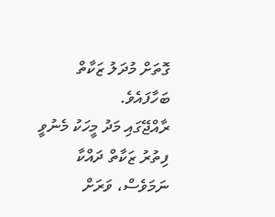ގޮތަށް މުދަލު ޒަކާތް ބަހާފައެވެ.
ރާއްޖޭގައި މަދު މީހަކު މެނުވީ ފިތުރު ޒަކާތް ދައްކާ ނަމަވެސް، ވަރަށް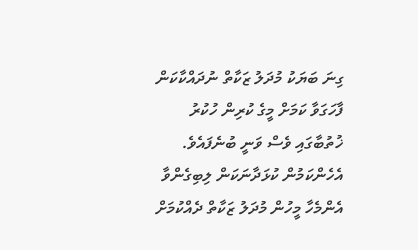ގިނަ ބަޔަކު މުދަލު ޒަކާތް ނުދައްކާކަން ފާހަގަވާ ކަމަށް މީގެ ކުރިން ހުކުރު ޚުތުބާގައި ވެސް ވަނީ ބުނެފައެވެ.
އެހެންކަމުން ކުޅަދާނަކަން ލިބިގެންވާ އެންމެހާ މީހުން މުދަލު ޒަކާތް ދެއްކުމަށް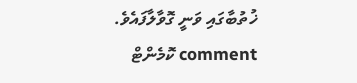ޚުތުބާގައި ވަނީ ގޮވާލާފައެވެ.
comment ކޮމެންޓް